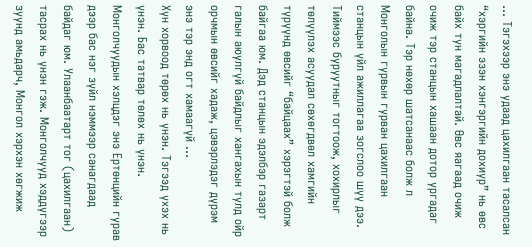... Тэгэхээр энэ удаад цахилгаан тасалсан “хэргийн эзэн хэнгэргийн дохиур” нь өвс байх тун магадлалтай. Өвс яагаад очиж очиж тэр станцын хашаан дотор ургадаг байна. Тэр нөхөр шатсанаас болж л Монголын гурвын гурван цахилгаан станцын үйл ажиллагаа зогслоо шүү дээ. Тиймээс буруутныг тогтоож, хохирлыг төлүүлэх асуудал сөхөгдвөл хамгийн түрүүнд өвсийг “байцаах” хэрэгтэй болж байгаа юм. Дэд станцын эдэлбэр газарт галын аюулгүй байдлыг хангахын тулд ойр орчмын өвсийг хадаж, цэвэрлэдэг дүрэм энэ тэр энд огт хамаагүй ...
Хүн хорвоод төрөх нь үнэн. Тэгээд үхэх нь үнэн. Бас татвар төлөх нь үнэн. Монголчуудын хэлцдэг энэ Ертөнцийн гурав дээр бас нэг зүйл нэммээр санагдаад байдаг юм. Улаанбаатарт тог (цахилгаан) тасрах нь үнэн гэж. Монголчууд хэддүгээр зуунд амьдарч, Монгол хэрхэн хөгжиж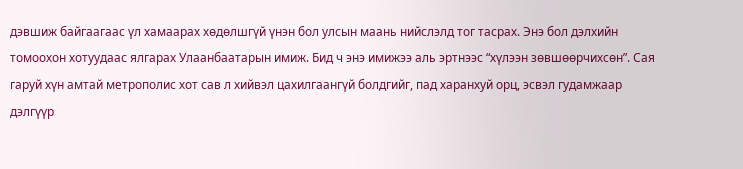дэвшиж байгаагаас үл хамаарах хөдөлшгүй үнэн бол улсын маань нийслэлд тог тасрах. Энэ бол дэлхийн томоохон хотуудаас ялгарах Улаанбаатарын имиж. Бид ч энэ имижээ аль эртнээс “хүлээн зөвшөөрчихсөн”. Сая гаруй хүн амтай метрополис хот сав л хийвэл цахилгаангүй болдгийг, пад харанхуй орц, эсвэл гудамжаар дэлгүүр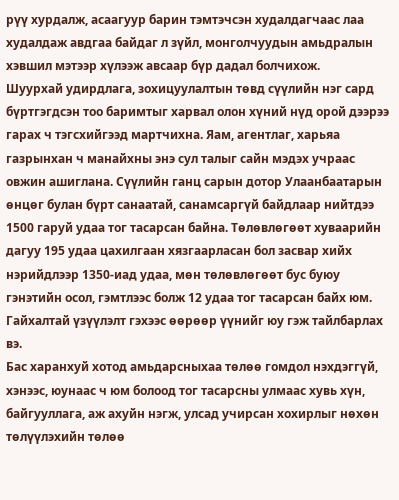рүү хурдалж, асаагуур барин тэмтэчсэн худалдагчаас лаа худалдаж авдгаа байдаг л зүйл, монголчуудын амьдралын хэвшил мэтээр хүлээж авсаар бүр дадал болчихож.
Шуурхай удирдлага, зохицуулалтын төвд сүүлийн нэг сард бүртгэгдсэн тоо баримтыг харвал олон хүний нүд орой дээрээ гарах ч тэгсхийгээд мартчихна. Яам, агентлаг, харьяа газрынхан ч манайхны энэ сул талыг сайн мэдэх учраас овжин ашиглана. Сүүлийн ганц сарын дотор Улаанбаатарын өнцөг булан бүрт санаатай, санамсаргүй байдлаар нийтдээ 1500 гаруй удаа тог тасарсан байна. Төлөвлөгөөт хуваарийн дагуу 195 удаа цахилгаан хязгаарласан бол засвар хийх нэрийдлээр 1350-иад удаа, мөн төлөвлөгөөт бус буюу гэнэтийн осол, гэмтлээс болж 12 удаа тог тасарсан байх юм. Гайхалтай үзүүлэлт гэхээс өөрөөр үүнийг юу гэж тайлбарлах вэ.
Бас харанхуй хотод амьдарсныхаа төлөө гомдол нэхдэггүй, хэнээс, юунаас ч юм болоод тог тасарсны улмаас хувь хүн, байгууллага, аж ахуйн нэгж, улсад учирсан хохирлыг нөхөн төлүүлэхийн төлөө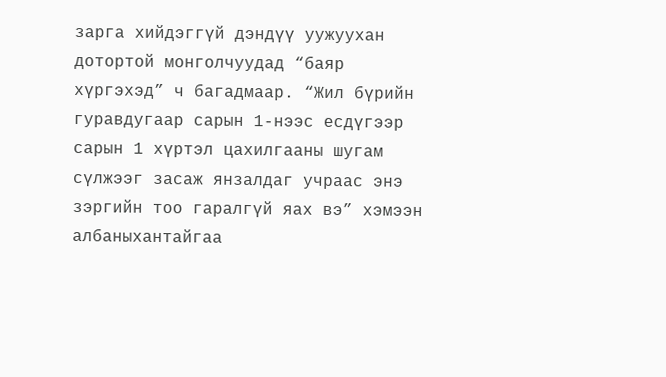зарга хийдэггүй дэндүү уужуухан дотортой монголчуудад “баяр хүргэхэд” ч багадмаар. “Жил бүрийн гуравдугаар сарын 1-нээс есдүгээр сарын 1 хүртэл цахилгааны шугам сүлжээг засаж янзалдаг учраас энэ зэргийн тоо гаралгүй яах вэ” хэмээн албаныхантайгаа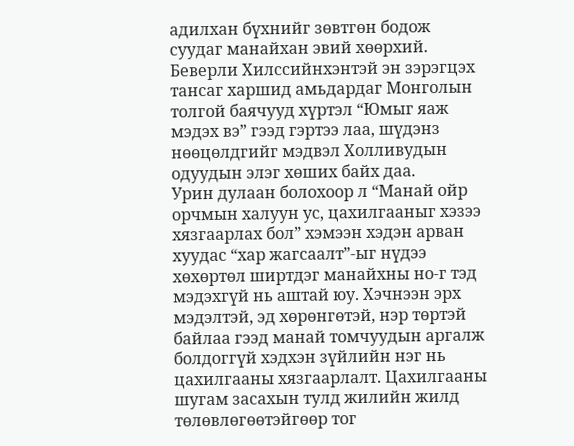адилхан бүхнийг зөвтгөн бодож суудаг манайхан эвий хөөрхий. Беверли Хилссийнхэнтэй эн зэрэгцэх тансаг харшид амьдардаг Монголын толгой баячууд хүртэл “Юмыг яаж мэдэх вэ” гээд гэртээ лаа, шүдэнз нөөцөлдгийг мэдвэл Холливудын одуудын элэг хөших байх даа.
Урин дулаан болохоор л “Манай ойр орчмын халуун ус, цахилгааныг хэзээ хязгаарлах бол” хэмээн хэдэн арван хуудас “хар жагсаалт”-ыг нүдээ хөхөртөл ширтдэг манайхны но-г тэд мэдэхгүй нь аштай юу. Хэчнээн эрх мэдэлтэй, эд хөрөнгөтэй, нэр төртэй байлаа гээд манай томчуудын аргалж болдоггүй хэдхэн зүйлийн нэг нь цахилгааны хязгаарлалт. Цахилгааны шугам засахын тулд жилийн жилд төлөвлөгөөтэйгөөр тог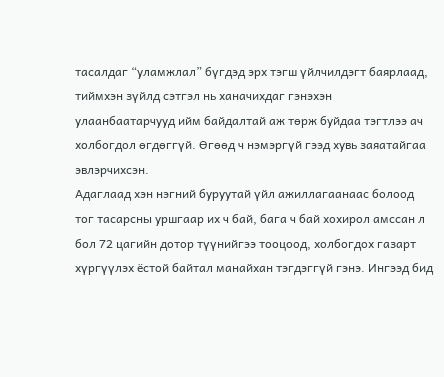тасалдаг “уламжлал” бүгдэд эрх тэгш үйлчилдэгт баярлаад, тиймхэн зүйлд сэтгэл нь ханачихдаг гэнэхэн улаанбаатарчууд ийм байдалтай аж төрж буйдаа тэгтлээ ач холбогдол өгдөггүй. Өгөөд ч нэмэргүй гээд хувь заяатайгаа эвлэрчихсэн.
Адаглаад хэн нэгний буруутай үйл ажиллагаанаас болоод тог тасарсны уршгаар их ч бай, бага ч бай хохирол амссан л бол 72 цагийн дотор түүнийгээ тооцоод, холбогдох газарт хүргүүлэх ёстой байтал манайхан тэгдэггүй гэнэ. Ингээд бид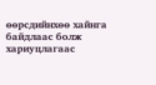өөрсдийнхөө хайнга байдлаас болж хариуцлагаас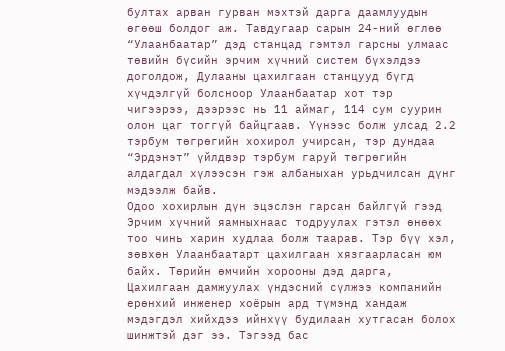бултах арван гурван мэхтэй дарга даамлуудын өгөөш болдог аж. Тавдугаар сарын 24-ний өглөө “Улаанбаатар” дэд станцад гэмтэл гарсны улмаас төвийн бүсийн эрчим хүчний систем бүхэлдээ доголдож, Дулааны цахилгаан станцууд бүгд хүчдэлгүй болсноор Улаанбаатар хот тэр чигээрээ, дээрээс нь 11 аймаг, 114 сум суурин олон цаг тоггүй байцгаав. Үүнээс болж улсад 2.2 тэрбум төгрөгийн хохирол учирсан, тэр дундаа “Эрдэнэт” үйлдвэр тэрбум гаруй төгрөгийн алдагдал хүлээсэн гэж албаныхан урьдчилсан дүнг мэдээлж байв.
Одоо хохирлын дүн эцэслэн гарсан байлгүй гээд Эрчим хүчний яамныхнаас тодруулах гэтэл өнөөх тоо чинь харин худлаа болж таарав. Тэр бүү хэл, зөвхөн Улаанбаатарт цахилгаан хязгаарласан юм байх. Төрийн өмчийн хорооны дэд дарга, Цахилгаан дамжуулах үндэсний сүлжээ компанийн ерөнхий инженер хоёрын ард түмэнд хандаж мэдэгдэл хийхдээ ийнхүү будилаан хутгасан болох шинжтэй дэг ээ. Тэгээд бас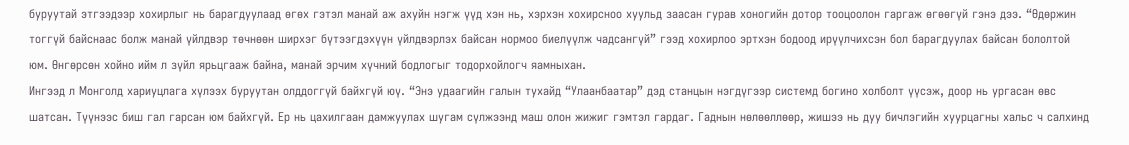буруутай этгээдээр хохирлыг нь барагдуулаад өгөх гэтэл манай аж ахуйн нэгж үүд хэн нь, хэрхэн хохирсноо хуульд заасан гурав хоногийн дотор тооцоолон гаргаж өгөөгүй гэнэ дээ. “Өдөржин тоггүй байснаас болж манай үйлдвэр төчнөөн ширхэг бүтээгдэхүүн үйлдвэрлэх байсан нормоо биелүүлж чадсангүй” гээд хохирлоо эртхэн бодоод ирүүлчихсэн бол барагдуулах байсан бололтой юм. Өнгөрсөн хойно ийм л зүйл ярьцгааж байна, манай эрчим хүчний бодлогыг тодорхойлогч яамныхан.
Ингээд л Монголд хариуцлага хүлээх буруутан олддоггүй байхгүй юү. “Энэ удаагийн галын тухайд “Улаанбаатар” дэд станцын нэгдүгээр системд богино холболт үүсэж, доор нь ургасан өвс шатсан. Түүнээс биш гал гарсан юм байхгүй. Ер нь цахилгаан дамжуулах шугам сүлжээнд маш олон жижиг гэмтэл гардаг. Гаднын нөлөөллөөр, жишээ нь дуу бичлэгийн хуурцагны хальс ч салхинд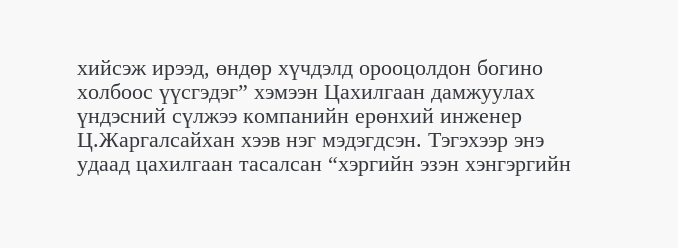хийсэж ирээд, өндөр хүчдэлд орооцолдон богино холбоос үүсгэдэг” хэмээн Цахилгаан дамжуулах үндэсний сүлжээ компанийн ерөнхий инженер Ц.Жаргалсайхан хээв нэг мэдэгдсэн. Тэгэхээр энэ удаад цахилгаан тасалсан “хэргийн эзэн хэнгэргийн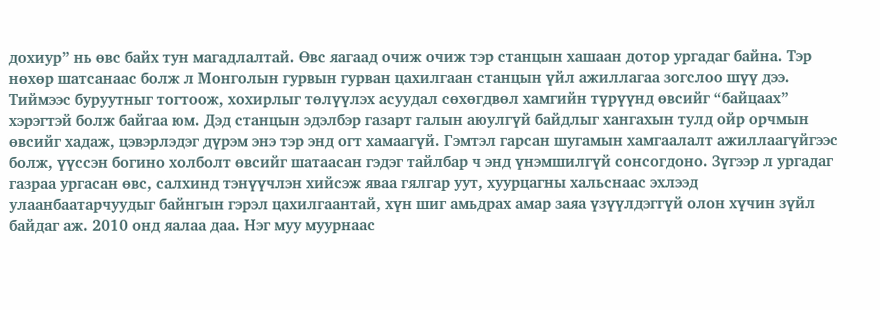дохиур” нь өвс байх тун магадлалтай. Өвс яагаад очиж очиж тэр станцын хашаан дотор ургадаг байна. Тэр нөхөр шатсанаас болж л Монголын гурвын гурван цахилгаан станцын үйл ажиллагаа зогслоо шүү дээ.
Тиймээс буруутныг тогтоож, хохирлыг төлүүлэх асуудал сөхөгдвөл хамгийн түрүүнд өвсийг “байцаах” хэрэгтэй болж байгаа юм. Дэд станцын эдэлбэр газарт галын аюулгүй байдлыг хангахын тулд ойр орчмын өвсийг хадаж, цэвэрлэдэг дүрэм энэ тэр энд огт хамаагүй. Гэмтэл гарсан шугамын хамгаалалт ажиллаагүйгээс болж, үүссэн богино холболт өвсийг шатаасан гэдэг тайлбар ч энд үнэмшилгүй сонсогдоно. Зүгээр л ургадаг газраа ургасан өвс, салхинд тэнүүчлэн хийсэж яваа гялгар уут, хуурцагны хальснаас эхлээд улаанбаатарчуудыг байнгын гэрэл цахилгаантай, хүн шиг амьдрах амар заяа үзүүлдэггүй олон хүчин зүйл байдаг аж. 2010 онд яалаа даа. Нэг муу муурнаас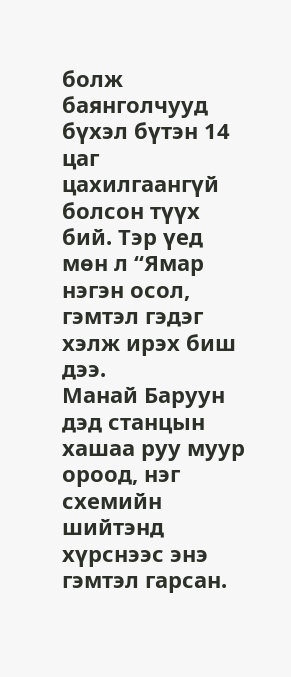болж баянголчууд бүхэл бүтэн 14 цаг цахилгаангүй болсон түүх бий. Тэр үед мөн л “Ямар нэгэн осол, гэмтэл гэдэг хэлж ирэх биш дээ.
Манай Баруун дэд станцын хашаа руу муур ороод, нэг схемийн шийтэнд хүрснээс энэ гэмтэл гарсан.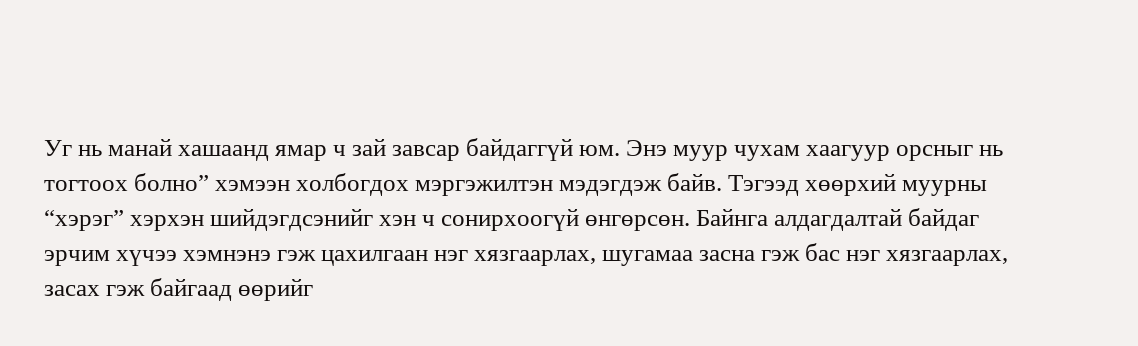Уг нь манай хашаанд ямар ч зай завсар байдаггүй юм. Энэ муур чухам хаагуур орсныг нь тогтоох болно” хэмээн холбогдох мэргэжилтэн мэдэгдэж байв. Тэгээд хөөрхий муурны “хэрэг” хэрхэн шийдэгдсэнийг хэн ч сонирхоогүй өнгөрсөн. Байнга алдагдалтай байдаг эрчим хүчээ хэмнэнэ гэж цахилгаан нэг хязгаарлах, шугамаа засна гэж бас нэг хязгаарлах, засах гэж байгаад өөрийг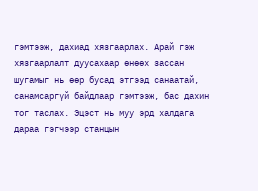гэмтээж, дахиад хязгаарлах. Арай гэж хязгаарлалт дуусахаар өнөөх зассан шугамыг нь өөр бусад этгээд санаатай, санамсаргүй байдлаар гэмтээж, бас дахин тог таслах. Эцэст нь муу эрд халдага дараа гэгчээр станцын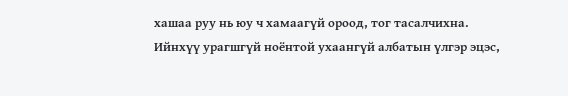хашаа руу нь юу ч хамаагүй ороод, тог тасалчихна. Ийнхүү урагшгүй ноёнтой ухаангүй албатын үлгэр эцэс,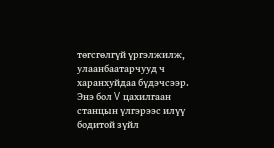төгсгөлгүй үргэлжилж, улаанбаатарчууд ч харанхуйдаа бүдэчсээр. Энэ бол V цахилгаан станцын үлгэрээс илүү бодитой зүйл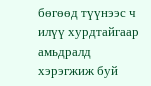бөгөөд түүнээс ч илүү хурдтайгаар амьдралд хэрэгжиж буй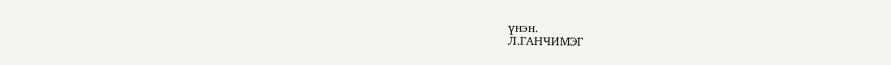үнэн.
Л.ГАНЧИМЭГ